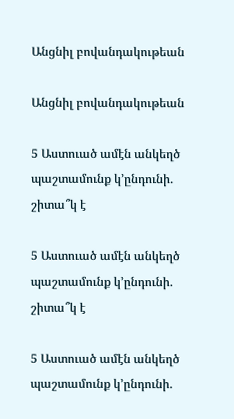Անցնիլ բովանդակութեան

Անցնիլ բովանդակութեան

5 Աստուած ամէն անկեղծ պաշտամունք կ’ընդունի. շիտա՞կ է

5 Աստուած ամէն անկեղծ պաշտամունք կ’ընդունի. շիտա՞կ է

5 Աստուած ամէն անկեղծ պաշտամունք կ’ընդունի.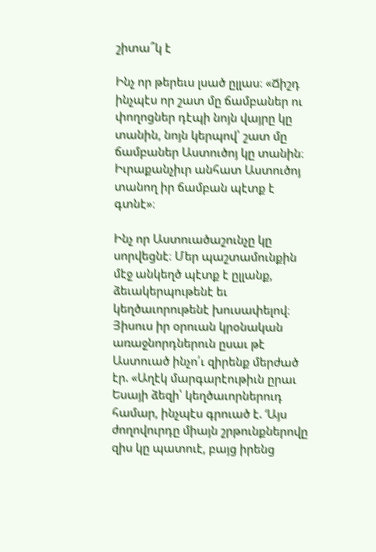շիտա՞կ է

Ինչ որ թերեւս լսած ըլլաս։ «Ճիշդ ինչպէս որ շատ մը ճամբաներ ու փողոցներ դէպի նոյն վայրը կը տանին, նոյն կերպով՝ շատ մը ճամբաներ Աստուծոյ կը տանին։ Իւրաքանչիւր անհատ Աստուծոյ տանող իր ճամբան պէտք է գտնէ»։

Ինչ որ Աստուածաշունչը կը սորվեցնէ։ Մեր պաշտամունքին մէջ անկեղծ պէտք է ըլլանք, ձեւակերպութենէ եւ կեղծաւորութենէ խուսափելով։ Յիսուս իր օրուան կրօնական առաջնորդներուն ըսաւ թէ Աստուած ինչո՛ւ զիրենք մերժած էր. «Աղէկ մարգարէութիւն ըրաւ Եսայի ձեզի՝ կեղծաւորներուդ համար, ինչպէս գրուած է. ‘Այս ժողովուրդը միայն շրթունքներովը զիս կը պատուէ, բայց իրենց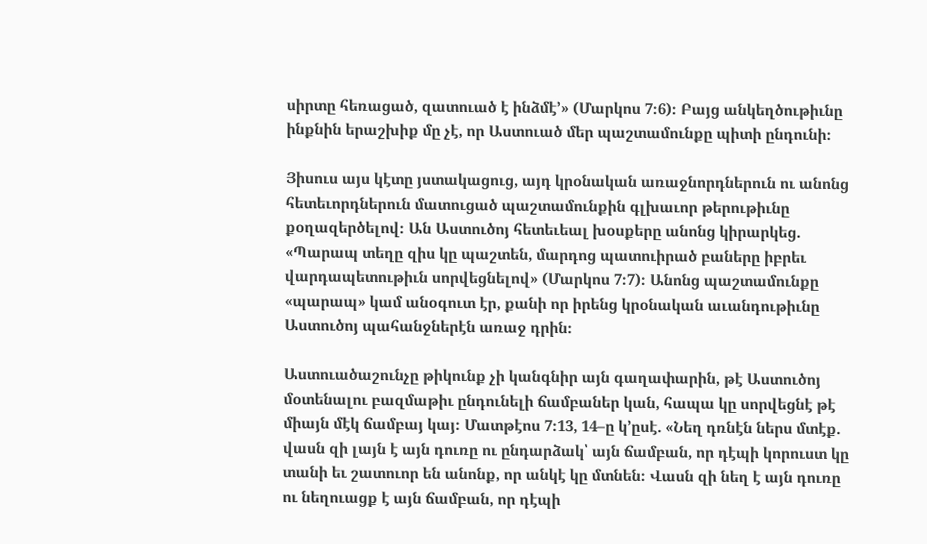սիրտը հեռացած, զատուած է ինձմէ’» (Մարկոս 7։6)։ Բայց անկեղծութիւնը ինքնին երաշխիք մը չէ, որ Աստուած մեր պաշտամունքը պիտի ընդունի։

Յիսուս այս կէտը յստակացուց, այդ կրօնական առաջնորդներուն ու անոնց հետեւորդներուն մատուցած պաշտամունքին գլխաւոր թերութիւնը քօղազերծելով։ Ան Աստուծոյ հետեւեալ խօսքերը անոնց կիրարկեց. «Պարապ տեղը զիս կը պաշտեն, մարդոց պատուիրած բաները իբրեւ վարդապետութիւն սորվեցնելով» (Մարկոս 7։7)։ Անոնց պաշտամունքը «պարապ» կամ անօգուտ էր, քանի որ իրենց կրօնական աւանդութիւնը Աստուծոյ պահանջներէն առաջ դրին։

Աստուածաշունչը թիկունք չի կանգնիր այն գաղափարին, թէ Աստուծոյ մօտենալու բազմաթիւ ընդունելի ճամբաներ կան, հապա կը սորվեցնէ թէ միայն մէկ ճամբայ կայ։ Մատթէոս 7։13, 14–ը կ’ըսէ. «Նեղ դռնէն ներս մտէք. վասն զի լայն է այն դուռը ու ընդարձակ՝ այն ճամբան, որ դէպի կորուստ կը տանի եւ շատուոր են անոնք, որ անկէ կը մտնեն։ Վասն զի նեղ է այն դուռը ու նեղուացք է այն ճամբան, որ դէպի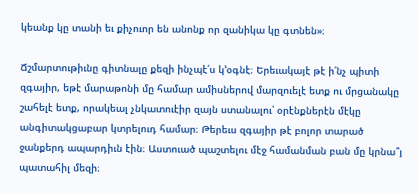կեանք կը տանի եւ քիչուոր են անոնք որ զանիկա կը գտնեն»։

Ճշմարտութիւնը գիտնալը քեզի ինչպէ՛ս կ’օգնէ։ Երեւակայէ թէ ի՛նչ պիտի զգայիր, եթէ մարաթոնի մը համար ամիսներով մարզուելէ ետք ու մրցանակը շահելէ ետք, որակեալ չնկատուէիր զայն ստանալու՝ օրէնքներէն մէկը անգիտակցաբար կտրելուդ համար։ Թերեւս զգայիր թէ բոլոր տարած ջանքերդ ապարդիւն էին։ Աստուած պաշտելու մէջ համանման բան մը կրնա՞յ պատահիլ մեզի։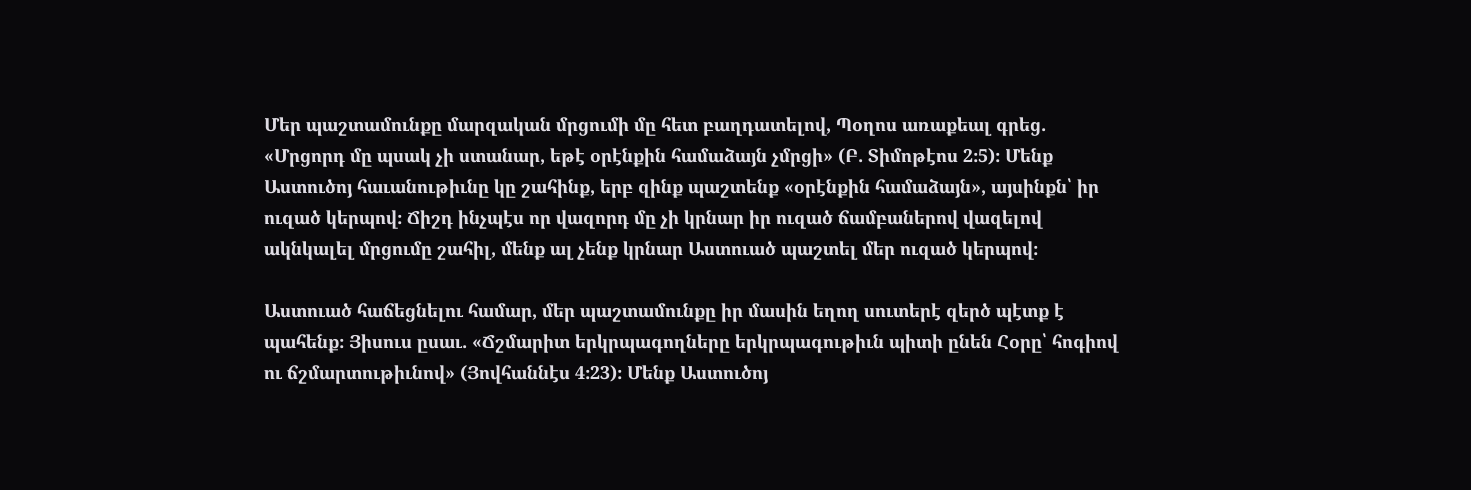Մեր պաշտամունքը մարզական մրցումի մը հետ բաղդատելով, Պօղոս առաքեալ գրեց. «Մրցորդ մը պսակ չի ստանար, եթէ օրէնքին համաձայն չմրցի» (Բ. Տիմոթէոս 2։5)։ Մենք Աստուծոյ հաւանութիւնը կը շահինք, երբ զինք պաշտենք «օրէնքին համաձայն», այսինքն՝ իր ուզած կերպով։ Ճիշդ ինչպէս որ վազորդ մը չի կրնար իր ուզած ճամբաներով վազելով ակնկալել մրցումը շահիլ, մենք ալ չենք կրնար Աստուած պաշտել մեր ուզած կերպով։

Աստուած հաճեցնելու համար, մեր պաշտամունքը իր մասին եղող սուտերէ զերծ պէտք է պահենք։ Յիսուս ըսաւ. «Ճշմարիտ երկրպագողները երկրպագութիւն պիտի ընեն Հօրը՝ հոգիով ու ճշմարտութիւնով» (Յովհաննէս 4։23)։ Մենք Աստուծոյ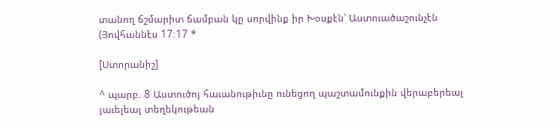տանող ճշմարիտ ճամբան կը սորվինք իր Խօսքէն՝ Աստուածաշունչէն (Յովհաննէս 17։17 *

[Ստորանիշ]

^ պարբ. 8 Աստուծոյ հաւանութիւնը ունեցող պաշտամունքին վերաբերեալ յաւելեալ տեղեկութեան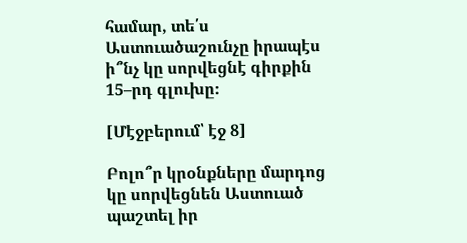համար, տե՛ս Աստուածաշունչը իրապէս ի՞նչ կը սորվեցնէ գիրքին 15–րդ գլուխը։

[Մէջբերում՝ էջ 8]

Բոլո՞ր կրօնքները մարդոց կը սորվեցնեն Աստուած պաշտել իր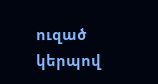ուզած կերպով